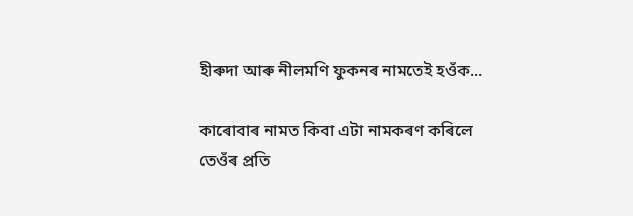হীৰুদা আৰু নীলমণি ফুকনৰ নামতেই হওঁক...

কাৰোবাৰ নামত কিবা এটা নামকৰণ কৰিলে তেওঁৰ প্ৰতি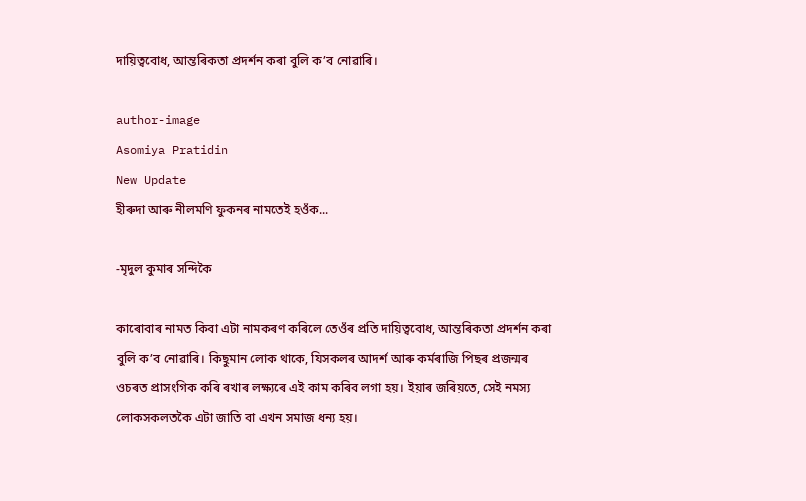দায়িত্ববোধ, আন্তৰিকতা প্ৰদৰ্শন কৰা বুলি ক’ব নোৱাৰি।

author-image
Asomiya Pratidin
New Update
হীৰুদা আৰু নীলমণি ফুকনৰ নামতেই হওঁক...

-মৃদুল কুমাৰ সন্দিকৈ

কাৰোবাৰ নামত কিবা এটা নামকৰণ কৰিলে তেওঁৰ প্ৰতি দায়িত্ববোধ, আন্তৰিকতা প্ৰদৰ্শন কৰা বুলি ক’ব নোৱাৰি। কিছুমান লোক থাকে, যিসকলৰ আদৰ্শ আৰু কৰ্মৰাজি পিছৰ প্ৰজন্মৰ ওচৰত প্ৰাসংগিক কৰি ৰখাৰ লক্ষ্যৰে এই কাম কৰিব লগা হয়। ইয়াৰ জৰিয়তে, সেই নমস্য লোকসকলতকৈ এটা জাতি বা এখন সমাজ ধন্য হয়।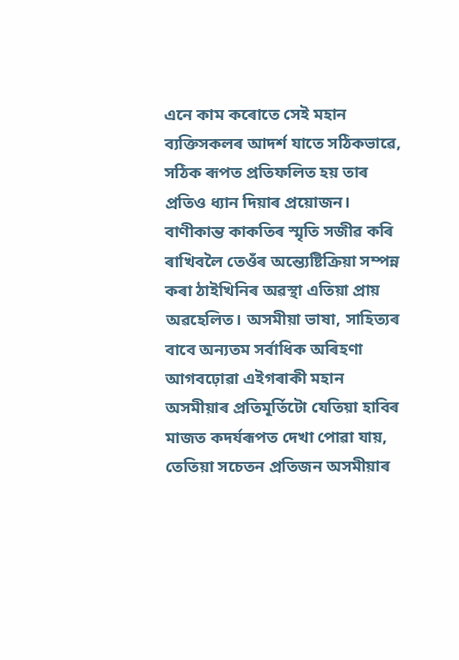এনে কাম কৰোতে সেই মহান ব্যক্তিসকলৰ আদৰ্শ যাতে সঠিকভাৱে, সঠিক ৰূপত প্ৰতিফলিত হয় তাৰ প্ৰতিও ধ্যান দিয়াৰ প্ৰয়োজন। বাণীকান্ত কাকতিৰ স্মৃতি সজীৱ কৰি ৰাখিবলৈ তেওঁৰ অন্ত্যেষ্টিক্ৰিয়া সম্পন্ন কৰা ঠাইখিনিৰ অৱস্থা এতিয়া প্ৰায় অৱহেলিত। অসমীয়া ভাষা, সাহিত্যৰ বাবে অন্যতম সৰ্বাধিক অৰিহণা আগবঢ়োৱা এইগৰাকী মহান অসমীয়াৰ প্ৰতিমূৰ্তিটো যেতিয়া হাবিৰ মাজত কদৰ্যৰূপত দেখা পোৱা যায়, তেতিয়া সচেতন প্ৰতিজন অসমীয়াৰ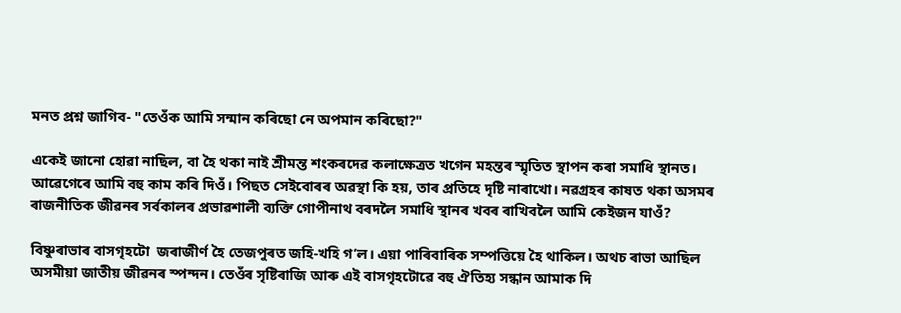মনত প্ৰশ্ন জাগিব- "তেওঁক আমি সন্মান কৰিছো নে অপমান কৰিছো?"

একেই জানো হোৱা নাছিল, বা হৈ থকা নাই শ্ৰীমন্ত শংকৰদেৱ কলাক্ষেত্ৰত খগেন মহন্তৰ স্মৃতিত স্থাপন কৰা সমাধি স্থানত। আৱেগেৰে আমি বহু কাম কৰি দিওঁ। পিছত সেইবোৰৰ অৱস্থা কি হয়, তাৰ প্ৰতিহে দৃষ্টি নাৰাখো। নৱগ্ৰহৰ কাষত থকা অসমৰ ৰাজনীতিক জীৱনৰ সৰ্বকালৰ প্ৰভাৱশালী ব্যক্তি গোপীনাথ বৰদলৈ সমাধি স্থানৰ খবৰ ৰাখিবলৈ আমি কেইজন যাওঁ?

বিষ্ণুৰাভাৰ বাসগৃহটো  জৰাজীৰ্ণ হৈ তেজপুৰত জহি-খহি গ’ল। এয়া পাৰিবাৰিক সম্পত্তিয়ে হৈ থাকিল। অথচ ৰাভা আছিল অসমীয়া জাতীয় জীৱনৰ স্পন্দন। তেওঁৰ সৃষ্টিৰাজি আৰু এই বাসগৃহটোৱে বহু ঐতিহ্য সন্ধান আমাক দি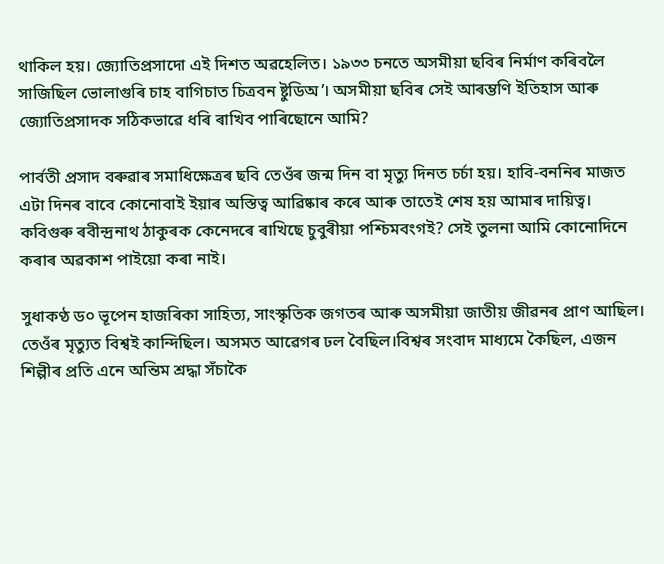থাকিল হয়। জ্যোতিপ্ৰসাদো এই দিশত অৱহেলিত। ১৯৩৩ চনতে অসমীয়া ছবিৰ নিৰ্মাণ কৰিবলৈ সাজিছিল ভোলাগুৰি চাহ বাগিচাত চিত্ৰবন ষ্টুডিঅ’। অসমীয়া ছবিৰ সেই আৰম্ভণি ইতিহাস আৰু জ্যোতিপ্ৰসাদক সঠিকভাৱে ধৰি ৰাখিব পাৰিছোনে আমি?

পাৰ্বতী প্ৰসাদ বৰুৱাৰ সমাধিক্ষেত্ৰৰ ছবি তেওঁৰ জন্ম দিন বা মৃত্যু দিনত চৰ্চা হয়। হাবি-বননিৰ মাজত এটা দিনৰ বাবে কোনোবাই ইয়াৰ অস্তিত্ব আৱিষ্কাৰ কৰে আৰু তাতেই শেষ হয় আমাৰ দায়িত্ব। কবিগুৰু ৰবীন্দ্ৰনাথ ঠাকুৰক কেনেদৰে ৰাখিছে চুবুৰীয়া পশ্চিমবংগই? সেই তুলনা আমি কোনোদিনে কৰাৰ অৱকাশ পাইয়ো কৰা নাই।

সুধাকণ্ঠ ড০ ভূপেন হাজৰিকা সাহিত্য, সাংস্কৃতিক জগতৰ আৰু অসমীয়া জাতীয় জীৱনৰ প্ৰাণ আছিল। তেওঁৰ মৃত্যুত বিশ্বই কান্দিছিল। অসমত আৱেগৰ ঢল বৈছিল।বিশ্বৰ সংবাদ মাধ্যমে কৈছিল, এজন শিল্পীৰ প্ৰতি এনে অন্তিম শ্ৰদ্ধা সঁচাকৈ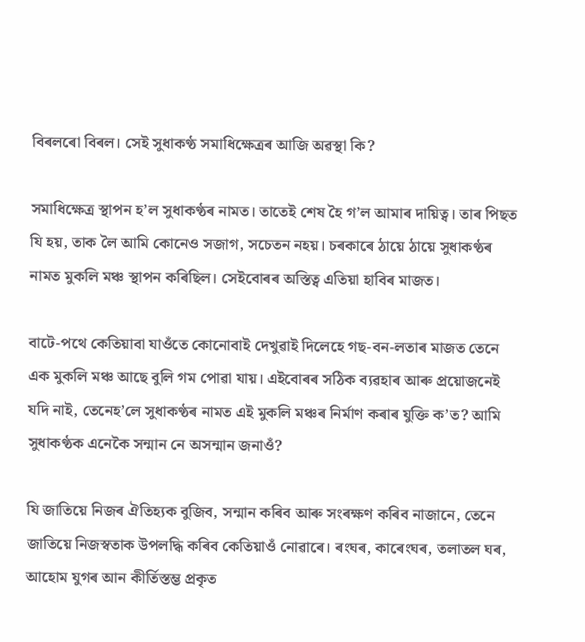বিৰলৰো বিৰল। সেই সুধাকণ্ঠ সমাধিক্ষেত্ৰৰ আজি অৱস্থা কি?

সমাধিক্ষেত্ৰ স্থাপন হ’ল সুধাকণ্ঠৰ নামত। তাতেই শেষ হৈ গ’ল আমাৰ দায়িত্ব। তাৰ পিছত যি হয়, তাক লৈ আমি কোনেও সজাগ, সচেতন নহয়। চৰকাৰে ঠায়ে ঠায়ে সুধাকণ্ঠৰ নামত মুকলি মঞ্চ স্থাপন কৰিছিল। সেইবোৰৰ অস্তিত্ব এতিয়া হাবিৰ মাজত।

বাটে-পথে কেতিয়াবা যাওঁতে কোনোবাই দেখুৱাই দিলেহে গছ-বন-লতাৰ মাজত তেনে এক মুকলি মঞ্চ আছে বুলি গম পোৱা যায়। এইবোৰৰ সঠিক ব্যৱহাৰ আৰু প্ৰয়োজনেই যদি নাই, তেনেহ’লে সুধাকণ্ঠৰ নামত এই মুকলি মঞ্চৰ নিৰ্মাণ কৰাৰ যুক্তি ক’ত? আমি সুধাকণ্ঠক এনেকৈ সন্মান নে অসন্মান জনাওঁ?

যি জাতিয়ে নিজৰ ঐতিহ্যক বুজিব, সন্মান কৰিব আৰু সংৰক্ষণ কৰিব নাজানে, তেনে জাতিয়ে নিজস্বতাক উপলদ্ধি কৰিব কেতিয়াওঁ নোৱাৰে। ৰংঘৰ, কাৰেংঘৰ, তলাতল ঘৰ, আহোম যুগৰ আন কীৰ্তিস্তম্ভ প্ৰকৃত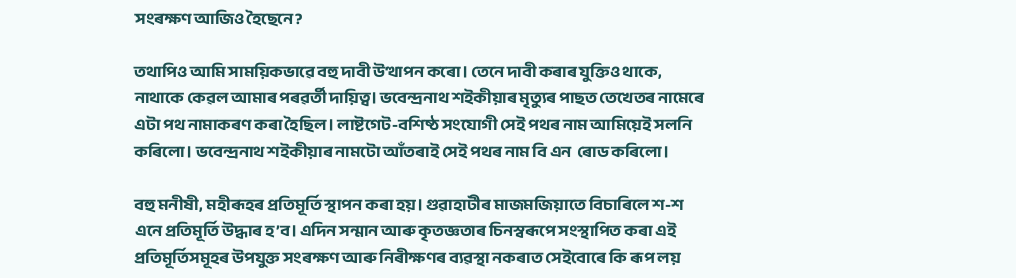সংৰক্ষণ আজিও হৈছেনে?

তথাপিও আমি সাময়িকভাৱে বহু দাবী উত্থাপন কৰো। তেনে দাবী কৰাৰ যুক্তিও থাকে, নাথাকে কেৱল আমাৰ পৰৱৰ্তী দায়িত্ব। ভবেন্দ্ৰনাথ শইকীয়াৰ মৃত্যুৰ পাছত তেখেতৰ নামেৰে এটা পথ নামাকৰণ কৰা হৈছিল। লাষ্টগেট-বশিষ্ঠ সংযোগী সেই পথৰ নাম আমিয়েই সলনি কৰিলো। ভবেন্দ্ৰনাথ শইকীয়াৰ নামটো আঁতৰাই সেই পথৰ নাম বি এন  ৰোড কৰিলো।

বহু মনীষী, মহীৰূহৰ প্ৰতিমূৰ্তি স্থাপন কৰা হয়। গুৱাহাটীৰ মাজমজিয়াতে বিচাৰিলে শ-শ এনে প্ৰতিমূৰ্তি উদ্ধাৰ হ’ব। এদিন সন্মান আৰু কৃতজ্ঞতাৰ চিনস্বৰূপে সংস্থাপিত কৰা এই প্ৰতিমূৰ্তিসমূহৰ উপযুক্ত সংৰক্ষণ আৰু নিৰীক্ষণৰ ব্যৱস্থা নকৰাত সেইবোৰে কি ৰূপ লয়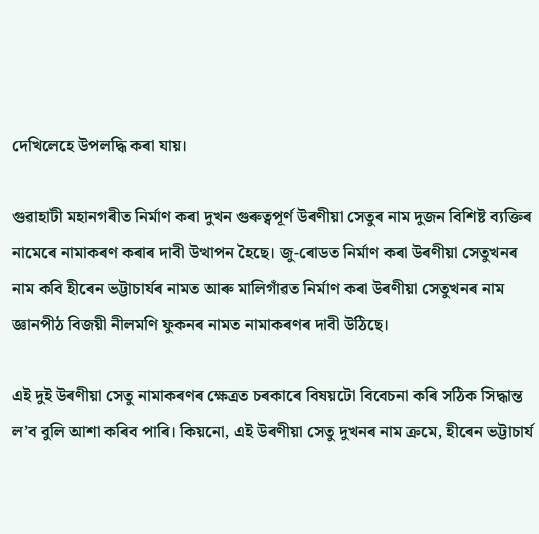দেখিলেহে উপলদ্ধি কৰা যায়।

গুৱাহাটী মহানগৰীত নিৰ্মাণ কৰা দুখন গুৰুত্বপূৰ্ণ উৰণীয়া সেতুৰ নাম দুজন বিশিষ্ট ব্যক্তিৰ নামেৰে নামাকৰণ কৰাৰ দাবী উত্থাপন হৈছে। জু-ৰোডত নিৰ্মাণ কৰা উৰণীয়া সেতুখনৰ নাম কবি হীৰেন ভট্টাচাৰ্যৰ নামত আৰু মালিগাঁৱত নিৰ্মাণ কৰা উৰণীয়া সেতুখনৰ নাম জ্ঞানপীঠ বিজয়ী নীলমণি ফুকনৰ নামত নামাকৰণৰ দাবী উঠিছে।

এই দুই উৰণীয়া সেতু নামাকৰণৰ ক্ষেত্ৰত চৰকাৰে বিষয়টো বিবেচনা কৰি সঠিক সিদ্ধান্ত ল’ব বুলি আশা কৰিব পাৰি। কিয়নো, এই উৰণীয়া সেতু দুখনৰ নাম ক্ৰমে, হীৰেন ভট্টাচাৰ্য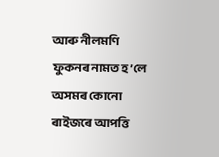আৰু নীলমণি ফুকনৰ নামত হ’লে অসমৰ কোনো ৰাইজৰে আপত্তি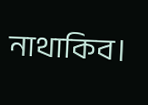নাথাকিব।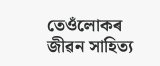তেওঁলোকৰ জীৱন সাহিত্য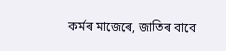কৰ্মৰ মাজেৰে, জাতিৰ বাবে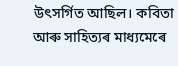উৎসৰ্গিত আছিল। কবিতা আৰু সাহিত্যৰ মাধ্যমেৰে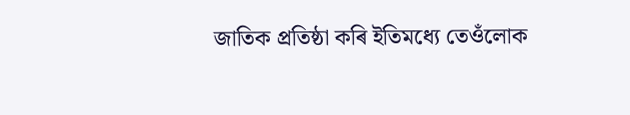জাতিক প্ৰতিষ্ঠা কৰি ইতিমধ্যে তেওঁলোক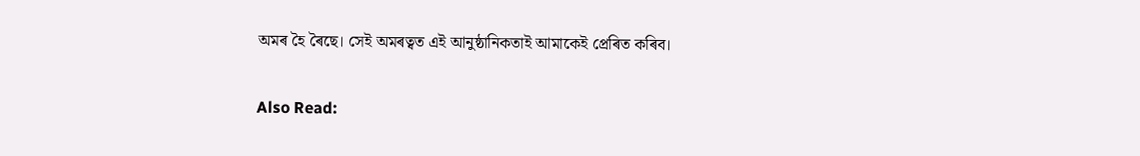অমৰ হৈ ৰৈছে। সেই অমৰত্বত এই আনুষ্ঠানিকতাই আমাকেই প্ৰেৰিত কৰিব।

Also Read: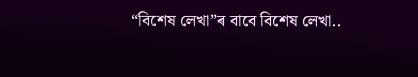“বিশেষ লেখা”ৰ বাবে বিশেষ লেখা..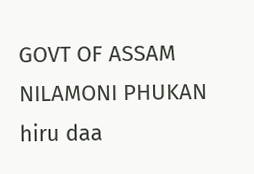GOVT OF ASSAM NILAMONI PHUKAN hiru daa